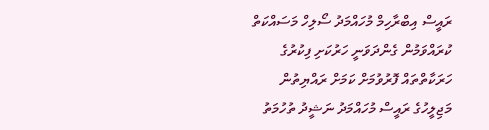ރައީސް އިބްރާހިމް މުހައްމަދު ސޯލިހް މަސައްކަތް ކުރައްވަމުން ގެންދަވަނީ ހަރުކަށި ފިކުރުގެ ހަރަކާތްތައް ފޮރުވުމަށް ކަމަށް ރައްޔިތުން މަޖިލީހުގެ ރައީސް މުހައްމަދު ނަޝީދު ތުހުމަތު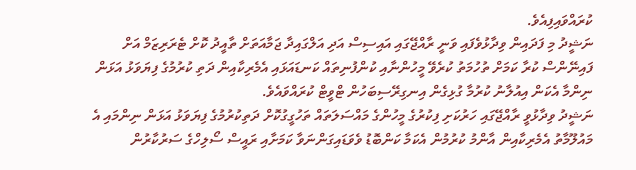ކުރައްވައިފިއެވެ.
ނަޝީދު މި ފަދައިން ވިދާޅުވެފައި ވަނީ ރާއްޖޭގައި އައިސިސް އަދި އަލްގައިދާ ޖަމާއަތަށް ތާއީދު ކޮށް ޓެރަރިޒަމް އަށް ފައިނޭންސް ކުރާ ކަމަށް ތުހުމަތު ކުރެވޭ މީހުންނާއި ކުންފުނިތައް ކަނޑައަޅައި އެމެރިކާއިން ދަތި ކުރުމުގެ ފިޔަވަޅު އަޅަން ނިންމާ އެކަން އިއުލާނު ކުރުމާ ގުޅިގެން އިނގިރޭސިބަހުން ޓްވީޓް ކުރައްވައެވެ.
ނަޝީދު ވިދާޅުވީ ރާއްޖޭގައި ހަރުކަށި ފިކުރުގެ މީހުންގެ މައްސަލަތައް ތަހުގީގުކޮށް ދަތިކުރުމުގެ ފިޔަވަޅު އަޅަން ނިންމައި އެ މައުލޫމާތު އެމެރިކާއިން އާންމު ކުރުމުން އެކަމާ ކަންބޮޑު ވެވަޑައިގަންނަވާ ކަމަށާއި ރައީސް ސޯލިހްގެ ސަރުކާރުން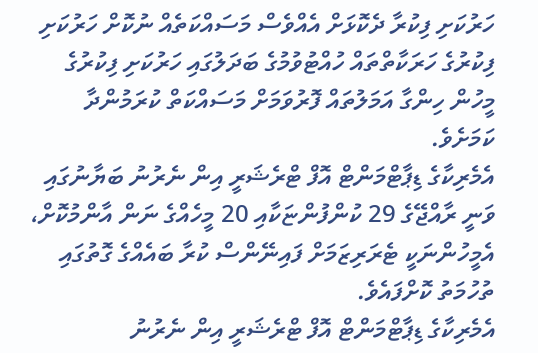ހަރުކަށި ފިކުރާ ދެކޮޅަށް އެއްވެސް މަސައްކަތެއް ނުކޮށް ހަރުކަށި ފިކުރުގެ ހަރަކާތްތައް ހުއްޓުވުމުގެ ބަދަލުގައި ހަރުކަށި ފިކުރުގެ މީހުން ހިންގާ އަމަލުތައް ފޮރުވަމަށް މަސައްކަތް ކުރަމުންދާ ކަމަށެވެ.
އެމެރިކާގެ ޑިޕާޓްމަންޓް އޮފް ޓްރެޝަރީ އިން ނެރުނު ބަޔާނުގައި ވަނީ ރާއްޖޭގެ 29 ކުންފުންޏަކާއި 20 މީހެއްގެ ނަން އާންމުކޮށް، އެމީހުންނަކީ ޓެރަރިޒަމަށް ފައިނޭންސް ކުރާ ބައެއްގެ ގޮތުގައި ތުހުމަތު ކޮށްފައެވެ.
އެމެރިކާގެ ޑިޕާޓްމަންޓް އޮފް ޓްރެޝަރީ އިން ނެރުނު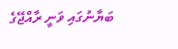ބަޔާނުގައި ވަނީ ރާއްޖޭގެ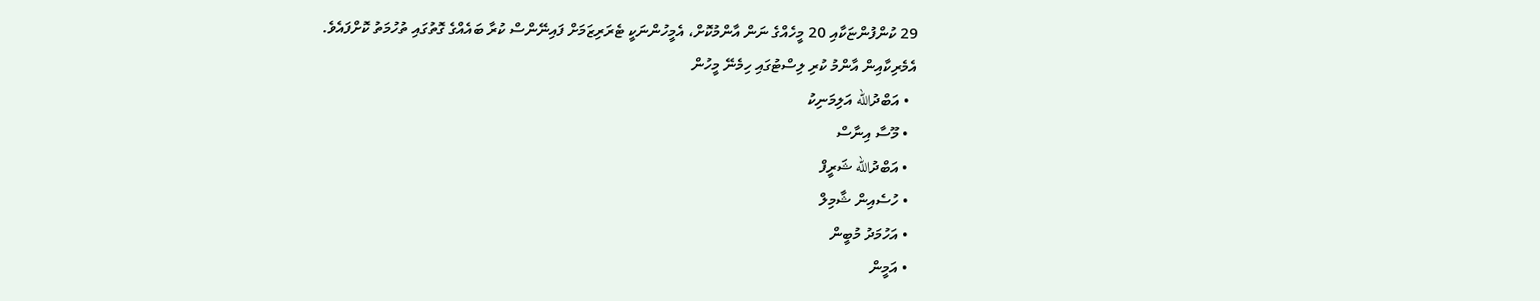29 ކުންފުންޏަކާއި 20 މީހެއްގެ ނަން އާންމުކޮށް، އެމީހުންނަކީ ޓެރަރިޒަމަށް ފައިނޭންސް ކުރާ ބައެއްގެ ގޮތުގައި ތުހުމަތު ކޮށްފައެވެ.
އެމެރިކާއިން އާންމު ކުރި ލިސްޓުގައި ހިމެނޭ މީހުން
  • އަބްދުالله އަލިމަނިކު
  • މޫސާ އިނާސް
  • އަބްދުالله ޝަރީފް
  • ހުސެއިން ޝާމިލް
  • އަހުމަދު މުބީން
  • އަމީން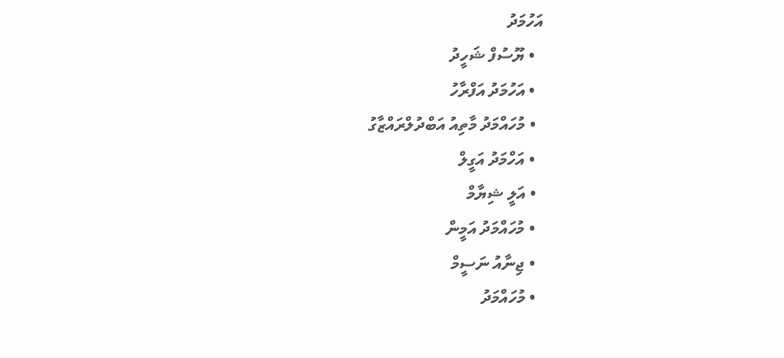އަހުމަދު
  • ޔޫސުފް ޝަހީދު
  • އަހުމަދު އަފްރާހު
  • މުހައްމަދު މާތިއު އަބްދުލްރައްޒާގު
  • އަހްމަދު އަގީލް
  • އަލީ ޝިޔާމް
  • މުހައްމަދު އަމީން
  • ޖިނާއު ނަސީމް
  • މުހައްމަދު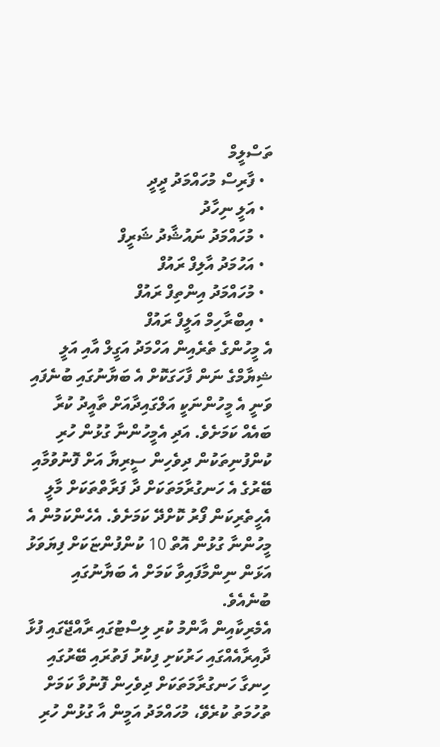ތަސްލީމް
  • ފާރިސް މުހައްމަދު ދީދީ
  • އަލީ ނިހާދު
  • މުހައްމަދު ނައުޝާދު ޝަރީފް
  • އަހުމަދު އާލިފް ރައުފް
  • މުހައްމަދު އިންތިފް ރައުފް
  • އިބްރާހިމް އަލީފް ރައުފް
އެ މީހުންގެ ތެރެއިން އަހްމަދު އަގީލް އާއި އަލީ ޝިޔާމްގެ ނަން ފާހަގަކޮށް އެ ބަޔާނުގައި ބުނެފައި ވަނީ އެ މީހުންނަކީ އަލްގައިދާއަށް ތާއީދު ކުރާ ބައެއް ކަމަށެވެ. އަދި އެމީހުންނާ ގުޅުން ހުރި ކުންފުނިތަކުން ދިވެހިން ސީރިޔާ އަށް ފޮނުވުމާއި ބޭރުގެ އެ ހަނގުރާމަތަކަށް ދާ ފަރާތްތަކަށް މާލީ އެހީތެރިކަން ފޯރު ކޮށްދޭ ކަމަށެވެ. އެހެންކަމުން އެ މީހުންނާ ގުޅުން އޮތް 10 ކުންފުންޏަކަށް ފިޔަވަޅު އަޅަން ނިންމާފައިވާ ކަމަށް އެ ބަޔާނުގައި ބުނެއެވެ.
އެމެރިކާއިން އާންމު ކުރި ލިސްޓުގައި ރާއްޖޭގައި ފުޅާ ދާއިރާއެއްގައި ހަރުކަށި ފިކުރު ފަތުރައި ބޭރުގައި ހިނގާ ހަނގުރާމަތަކަށް ދިވެހިން ފޮނުވާ ކަމަށް ތުހުމަތު ކުރެވޭ، މުހައްމަދު އަމީން އާ ގުޅުން ހުރި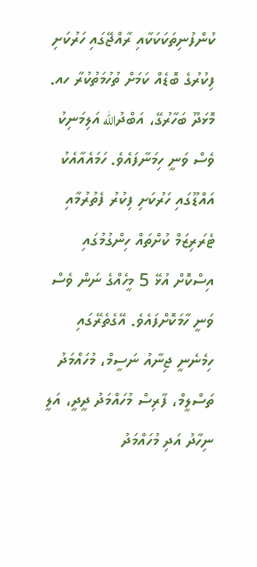ކުންފުނިތަކަކަކާއި ރާއްޖޭގައި ހަރުކަށި ފިކުރުގެ ބޮޑެއް ކަމަށް ތުހުމަތުކުރާ ހއ. މޮޅަދޫ ބަހާރުގޭ، އަބްދުالله އަލިމަނިކު ވެސް ވަނީ ހިމަނާފައެވެ. ހަމައެއާއެކު އައްޑޫގައި ހަރުކަށި ފިކުރު ފެތުރުމާއި ޓެރަރިޒަމް ކުށްތައް ހިންގުމުގައި އިސްކޮށް އުޅޭ 5 މީހެއްގެ ނަން ވެސް ވަނީ ހާމަކޮށްފައެވެ. އޭގެތެރޭގައި ހިމެނެނީ ޖިނާއު ނަސީމް، މުހައްމަދު ތަސްލީމް، ފާރިސް މުހައްމަދު ދީދީ، އަލީ ނިހާދު އަދި މުހައްމަދު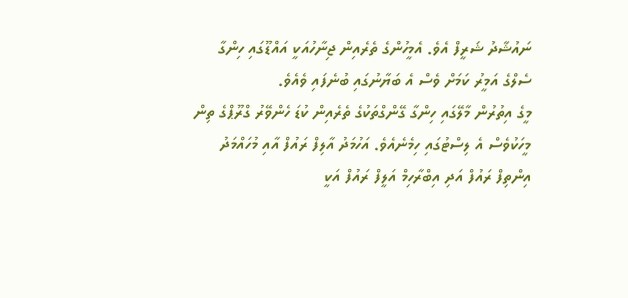ނައުޝާދު ޝަރީފް އެވެ. އެމީހުންގެ ތެރެއިން ޖިނާހުއަކީ އައްޑޫގައި ހިންގާ ސެލްގެ އަމީރު ކަމަށް ވެސް އެ ބަޔާނުގައި ބުނެފައި ވެއެވެ.
މީގެ އިތުރުން މާލޭގައި ހިންގާ ގޭންގްތަކުގެ ތެރެއިން ކުޑަ ހެންވޭރު ގްރޫޕްގެ ތިން މީހަކުވެސް އެ ލިސްޓުގައި ހިމެނެއެވެ. އަހުމަދު އާލިފް ރައުފް އާއި މުހައްމަދު އިންތިފް ރައުފް އަދި އިބްރާހިމް އަލީފް ރައުފް އަކީ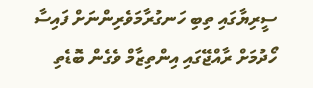ސީރިޔާގައި ތިބި ހަނގުރާމަވެރިންނަށް ފައިސާ ހޯދުމަށް ރާއްޖޭގައި އިންތިޒާމް ވެގެން ބޮޑެތި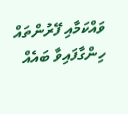ވައްކަމާއި ފޭރުންތައް ހިންގާފައިވާ ބައެއް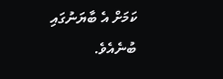ކަމަށް އެ ބާޔަނުގައި ބުނެއެވެ.